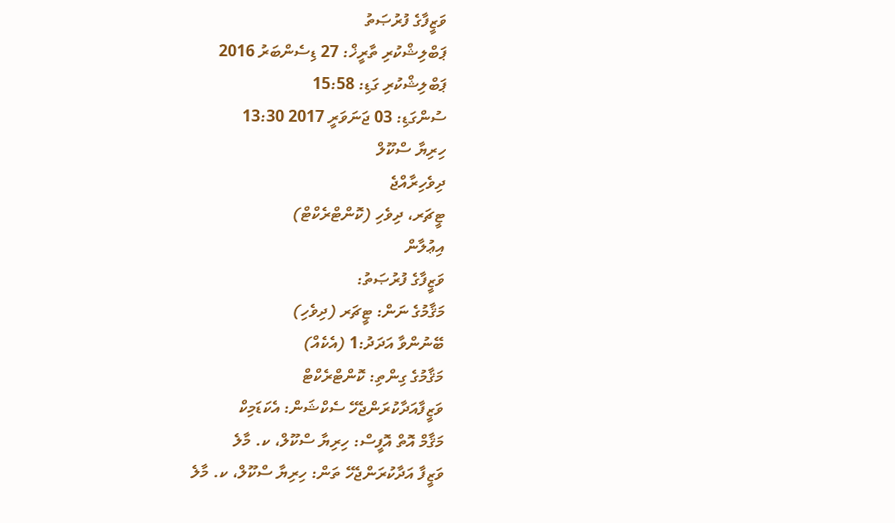ވަޒީފާގެ ފުރުޞަތު
ޕަބްލިޝްކުރި ތާރީޚް: 27 ޑިސެންބަރު 2016
ޕަބްލިޝްކުރި ގަޑި: 15:58
ސުންގަޑި: 03 ޖަނަވަރީ 2017 13:30
ހިރިޔާ ސްކޫލް
ދިވެހިރާއްޖެ
ޓީޗަރ، ދިވެހި (ކޮންޓްރެކްޓް)
އިޢުލާން
ވަޒީފާގެ ފުރުޞަތު:
މަޤާމުގެ ނަން: ޓީޗަރ (ދިވެހި)
ބޭނުންވާ އަދަދު:1 (އެކެއް)
މަޤާމުގެ ގިންތި: ކޮންޓްރެކްޓް
ވަޒީފާއަދާކުރަންޖެހޭ ސެކްޝަން: އެކަޑަމިކް
މަޤާމް އޮތް އޮފީސް: ހިރިޔާ ސްކޫލް، ކ. މާލެ
ވަޒީފާ އަދާކުރަންޖެހޭ ތަން: ހިރިޔާ ސްކޫލް، ކ. މާލެ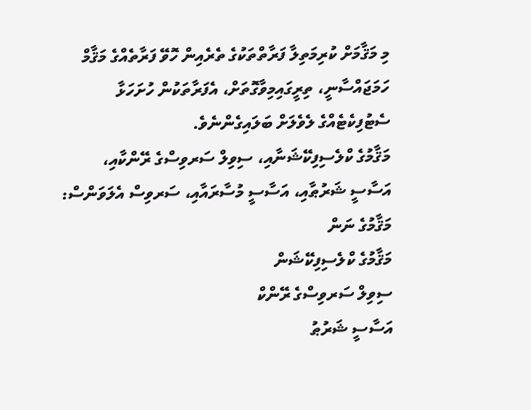މި މަޤާމަށް ކުރިމަތިލާ ފަރާތްތަކުގެ ތެރެއިން ހޮވޭ ފަރާތެއްގެ މަޤާމް ހަމަޖައްސާނީ، ތިރީގައިމިވާގޮތަށް، އެފަރާތަކުން ހުށަހަޅާ ސެޓުފިކެޓެއްގެ ލެވެލަށް ބަލައިގެންނެވެ.
މަޤާމުގެ ކްލެސިފިކޭޝަނާއި، ސިވިލް ސަރވިސްގެ ރޭންކާއި، އަސާސީ ޝަރުޠާއި، އަސާސީ މުސާރައާއި، ސަރވިސް އެލަވަންސް:
މަޤާމުގެ ނަން
މަޤާމުގެ ކްލެސިފިކޭޝަން
ސިވިލް ސަރވިސްގެ ރޭންކް
އަސާސީ ޝަރުޠު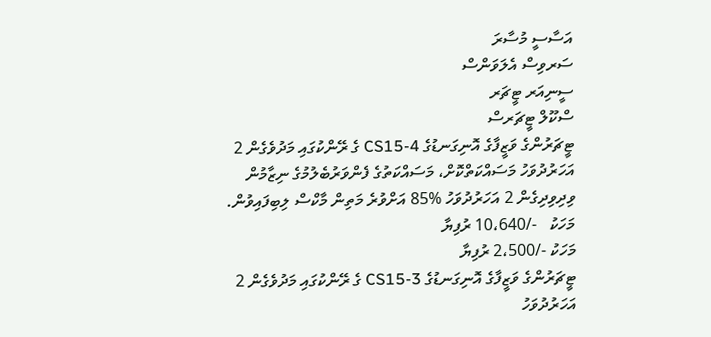އަސާސީ މުސާރަ
ސަރވިސް އެލަވަންސް
ސީނިއަރ ޓީޗަރ
ސްކޫލް ޓީޗަރސް
ޓީޗަރުންގެ ވަޒީފާގެ އޮނިގަނޑުގެ CS15-4 ގެ ރޭންކުގައި މަދުވެގެން 2 އަހަރުދުވަހު މަސައްކަތްކޮށް، މަސައްކަތުގެ ފެންވަރުބެލުމުގެ ނިޒާމުން ވިދިވިދިގެން 2 އަހަރުދުވަހު %85 އަށްވުރެ މަތިން މާކްސް ލިބިފައިވުން.
މަހަކު   -/10،640 ރުފިޔާ
މަހަކު -/2،500 ރުފިޔާ
ޓީޗަރުންގެ ވަޒީފާގެ އޮނިގަނޑުގެ CS15-3 ގެ ރޭންކުގައި މަދުވެގެން 2 އަހަރުދުވަހު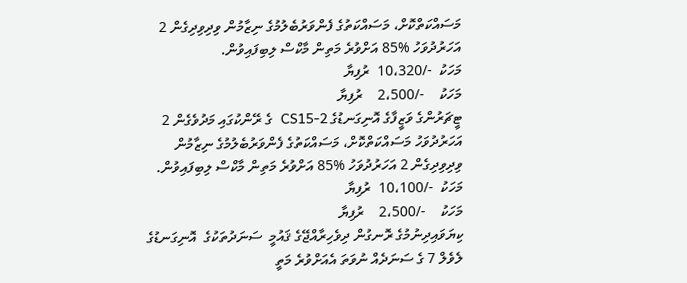މަސައްކަތްކޮށް، މަސައްކަތުގެ ފެންވަރުބެލުމުގެ ނިޒާމުން ވިދިވިދިގެން 2 އަހަރުދުވަހު %85 އަށްވުރެ މަތިން މާކްސް ލިބިފައިވުން.
މަހަކު  -/10،320  ރުފިޔާ
މަހަކު    -/2،500    ރުފިޔާ
ޓީޗަރުންގެ ވަޒީފާގެ އޮނިގަނޑުގެ CS15-2  ގެ ރޭންކުގައި މަދުވެގެން 2 އަހަރުދުވަހު މަސައްކަތްކޮށް، މަސައްކަތުގެ ފެންވަރުބެލުމުގެ ނިޒާމުން ވިދިވިދިގެން 2 އަހަރުދުވަހު %85 އަށްވުރެ މަތިން މާކްސް ލިބިފައިވުން.
މަހަކު  -/10،100  ރުފިޔާ
މަހަކު    -/2،500    ރުފިޔާ
ކިޔަވައިދިނުމުގެ ރޮނގުން ދިވެހިރާއްޖޭގެ ޤައުމީ  ސަނަދުތަކުގެ  އޮނިގަނޑުގެ ލެވެލް 7 ގެ ސަނަދެއް ނުވަތަ އެއަށްވުރެ މަތީ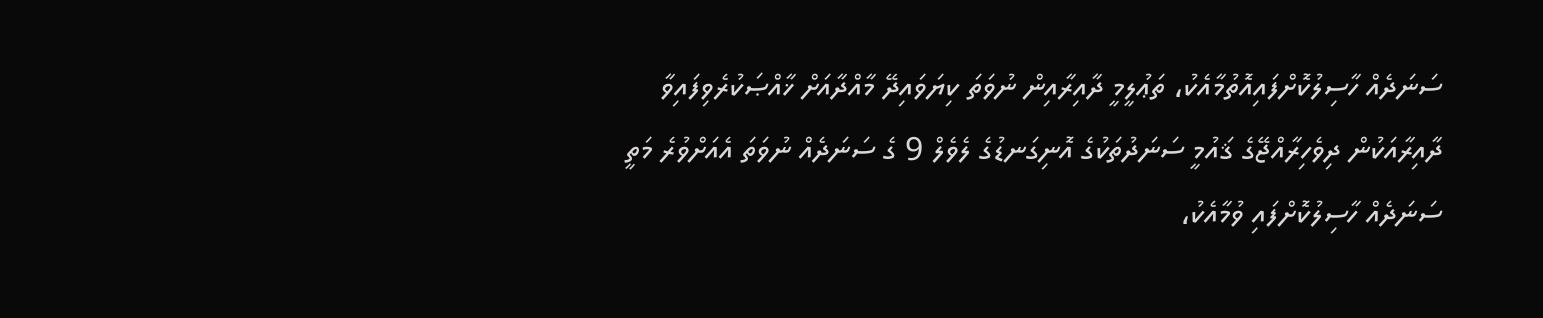ސަނަދެއް ހާސިލުކޮށްފައިއޮތުމާއެކު، ތަޢުލީމީ ދާއިރާއިން ނުވަތަ ކިޔަވައިދޭ މާއްދާއަށް ޚާއްޞަކުރެވިފައިވާ ދާއިރާއަކުން ދިވެހިރާއްޖޭގެ ޤައުމީ ސަނަދުތަކުގެ އޮނިގަނޑުގެ ލެވެލް 9 ގެ ސަނަދެއް ނުވަތަ އެއަށްވުރެ މަތީ ސަނަދެއް ހާސިލުކޮށްފައި ވުމާއެކު،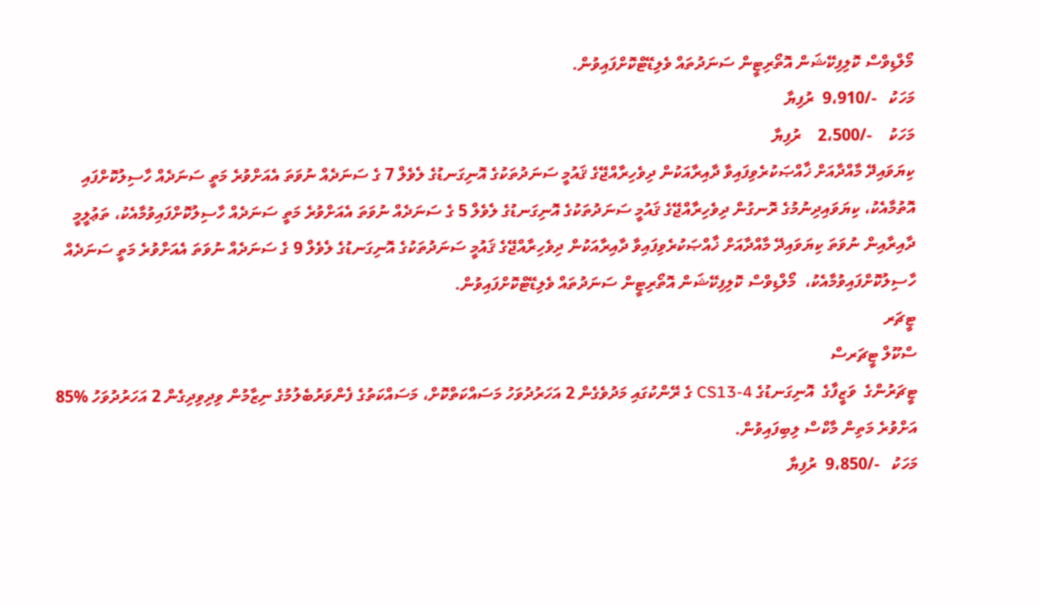މޯލްޑިވްސް ކޮލިފިކޭޝަން އޮތޯރިޓީން ސަނަދުތައް ވެލިޑޭޓްކޮށްފައިވުން.
މަހަކު   -/9،910  ރުފިޔާ
މަހަކު    -/2،500    ރުފިޔާ
ކިޔަވައިދޭ މާއްދާއަށް ޚާއްޞަކުރެވިފައިވާ ދާއިރާއަކުން ދިވެހިރާއްޖޭގެ ޤައުމީ ސަނަދުތަކުގެ އޮނިގަނޑުގެ ލެވެލް 7 ގެ ސަނަދެއް ނުވަތަ އެއަށްވުރެ މަތީ ސަނަދެއް ހާސިލުކޮށްފައި އޮތުމާއެކު، ކިޔަވައިދިނުމުގެ ރޮނގުން ދިވެހިރާއްޖޭގެ ޤައުމީ ސަނަދުތަކުގެ އޮނިގަނޑުގެ ލެވެލް 5 ގެ ސަނަދެއް ނުވަތަ އެއަށްވުރެ މަތީ ސަނަދެއް ހާސިލުކޮށްފައިވުމާއެކު، ތަޢުލީމީ ދާއިރާއިން ނުވަތަ ކިޔަވައިދޭ މާއްދާއަށް ޚާއްޞަކުރެވިފައިވާ ދާއިރާއަކުން ދިވެހިރާއްޖޭގެ ޤައުމީ ސަނަދުތަކުގެ އޮނިގަނޑުގެ ލެވެލް 9 ގެ ސަނަދެއް ނުވަތަ އެއަށްވުރެ މަތީ ސަނަދެއް ހާސިލުކޮށްފައިވުމާއެކު،  މޯލްޑިވްސް ކޮލިފިކޭޝަން އޮތޯރިޓީން ސަނަދުތައް ވެލިޑޭޓްކޮށްފައިވުން.
ޓީޗަރ
ސްކޫލް ޓީޗަރސް
ޓީޗަރުންގެ  ވަޒީފާގެ  އޮނިގަނޑުގެ 4-CS13 ގެ ރޭންކުގައި މަދުވެގެން 2 އަހަރުދުވަހު މަސައްކަތްކޮށް، މަސައްކަތުގެ ފެންވަރުބެލުމުގެ ނިޒާމުން ވިދިވިދިގެން 2 އަހަރުދުވަހު %85 އަށްވުރެ މަތިން މާކްސް ލިބިފައިވުން.
މަހަކު   -/9،850  ރުފިޔާ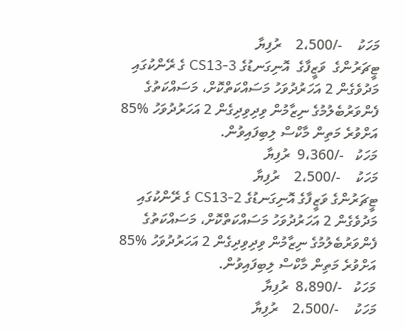މަހަކު    -/2،500    ރުފިޔާ
ޓީޗަރުންގެ  ވަޒީފާގެ  އޮނިގަނޑުގެ 3-CS13 ގެ ރޭންކުގައި މަދުވެގެން 2 އަހަރުދުވަހު މަސައްކަތްކޮށް، މަސައްކަތުގެ ފެންވަރުބެލުމުގެ ނިޒާމުން ވިދިވިދިގެން 2 އަހަރުދުވަހު %85 އަށްވުރެ މަތިން މާކްސް ލިބިފައިވުން.
މަހަކު   -/9،360  ރުފިޔާ
މަހަކު    -/2،500    ރުފިޔާ
ޓީޗަރުންގެ ވަޒީފާގެ އޮނިގަނޑުގެ 2-CS13 ގެ ރޭންކުގައި މަދުވެގެން 2 އަހަރުދުވަހު މަސައްކަތްކޮށް، މަސައްކަތުގެ ފެންވަރުބެލުމުގެ ނިޒާމުން ވިދިވިދިގެން 2 އަހަރުދުވަހު %85 އަށްވުރެ މަތިން މާކްސް ލިބިފައިވުން.
މަހަކު   -/8،890  ރުފިޔާ
މަހަކު    -/2،500    ރުފިޔާ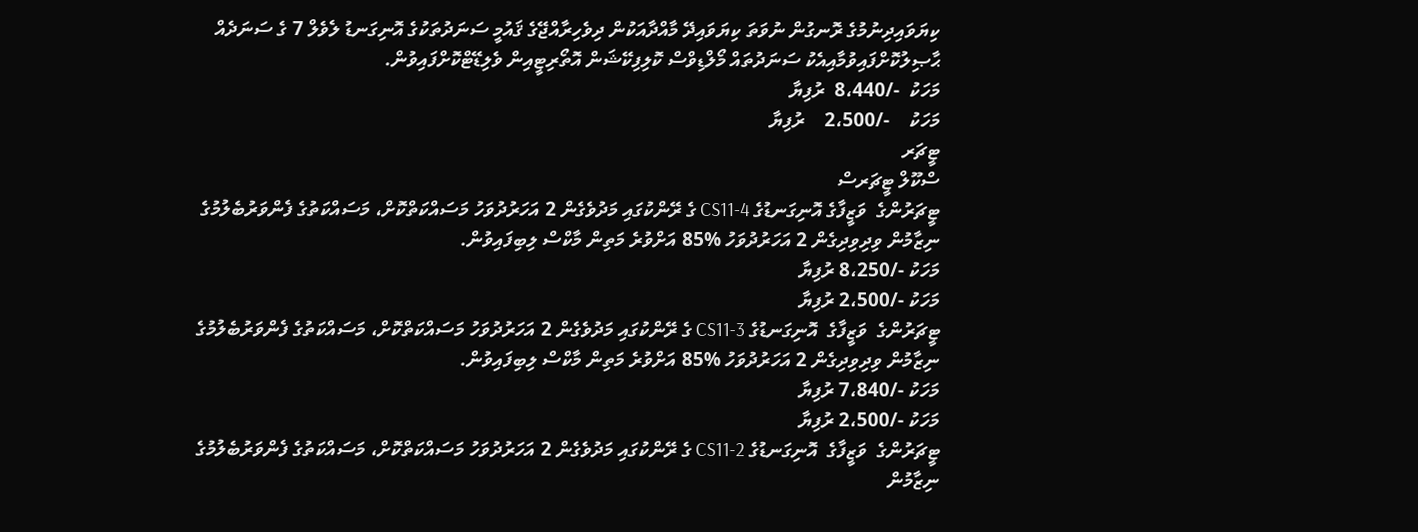ކިޔަވައިދިނުމުގެ ރޮނގުން ނުވަތަ ކިޔަވައިދޭ މާއްދާއަކުން ދިވެހިރާއްޖޭގެ ޤައުމީ ސަނަދުތަކުގެ އޮނިގަނޑު ލެވެލް 7 ގެ ސަނަދެއް  ޙާޞިލުކޮށްފައިވުމާއިއެކު ސަނަދުތައް މޯލްޑިވްސް ކޮލިފިކޭޝަން އޮތޯރިޓީއިން ވެލިޑޭޓްކޮށްފައިވުން.
މަހަކު  -/8،440  ރުފިޔާ
މަހަކު    -/2،500    ރުފިޔާ
ޓީޗަރ
ސްކޫލް ޓީޗަރސް
ޓީޗަރުންގެ  ވަޒީފާގެ އޮނިގަނޑުގެ 4-CS11 ގެ ރޭންކުގައި މަދުވެގެން 2 އަހަރުދުވަހު މަސައްކަތްކޮށް، މަސައްކަތުގެ ފެންވަރުބެލުމުގެ ނިޒާމުން ވިދިވިދިގެން 2 އަހަރުދުވަހު %85 އަށްވުރެ މަތިން މާކްސް ލިބިފައިވުން.
މަހަކު -/8،250 ރުފިޔާ
މަހަކު -/2،500 ރުފިޔާ
ޓީޗަރުންގެ  ވަޒީފާގެ  އޮނިގަނޑުގެ CS11-3 ގެ ރޭންކުގައި މަދުވެގެން 2 އަހަރުދުވަހު މަސައްކަތްކޮށް، މަސައްކަތުގެ ފެންވަރުބެލުމުގެ ނިޒާމުން ވިދިވިދިގެން 2 އަހަރުދުވަހު %85 އަށްވުރެ މަތިން މާކްސް ލިބިފައިވުން.
މަހަކު -/7،840 ރުފިޔާ
މަހަކު -/2،500 ރުފިޔާ
ޓީޗަރުންގެ  ވަޒީފާގެ  އޮނިގަނޑުގެ 2-CS11 ގެ ރޭންކުގައި މަދުވެގެން 2 އަހަރުދުވަހު މަސައްކަތްކޮށް، މަސައްކަތުގެ ފެންވަރުބެލުމުގެ ނިޒާމުން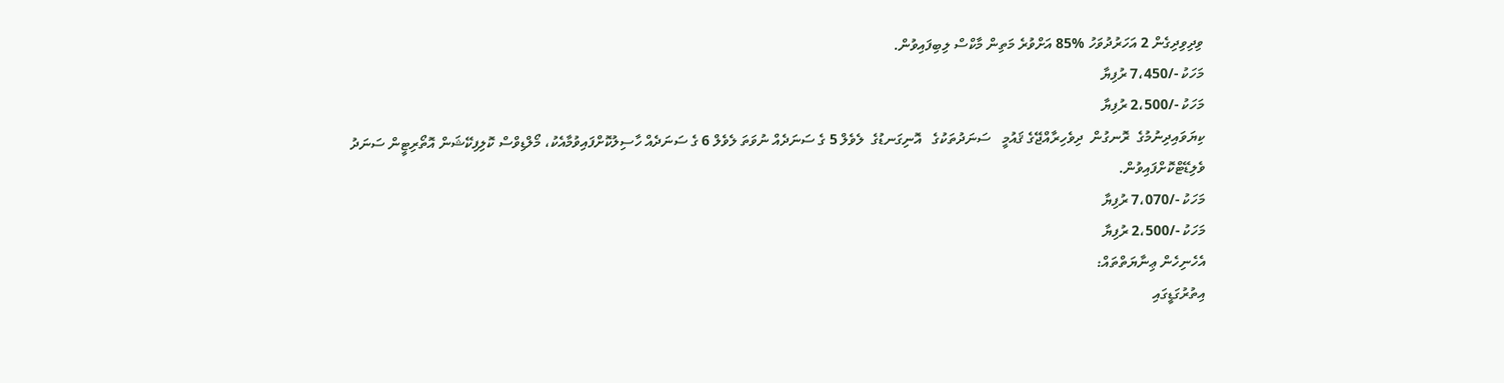ވިދިވިދިގެން 2 އަހަރުދުވަހު %85 އަށްވުރެ މަތިން މާކްސް ލިބިފައިވުން.
މަހަކު -/7،450 ރުފިޔާ
މަހަކު -/2،500 ރުފިޔާ
ކިޔަވައިދިނުމުގެ  ރޮނގުން  ދިވެހިރާއްޖޭގެ ޤައުމީ   ސަނަދުތަކުގެ   އޮނިގަނޑުގެ  ލެވެލް 5 ގެ ސަނަދެއް ނުވަތަ ލެވެލް 6 ގެ ސަނަދެއް ހާސިލުކޮށްފައިވުމާއެކު، މޯލްޑިވްސް ކޮލިފިކޭޝަން އޮތޯރިޓީން ސަނަދު ވެލިޑޭޓްކޮށްފައިވުން.
މަހަކު -/7،070 ރުފިޔާ
މަހަކު -/2،500 ރުފިޔާ
އެހެނިހެން ޢިނާޔަތްތައް:
އިތުރުގަޑީގައި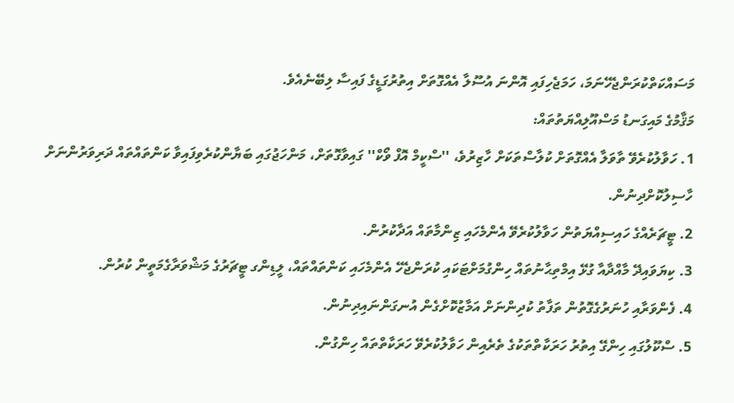މަސައްކަތްކުރަންޖެހޭނަމަ، ހަމަޖެހިފައި އޮންނަ އުސޫލާ އެއްގޮތަށް އިތުރުގަޑީގެ ފައިސާ ލިބޭނެއެވެ.
މަޤާމުގެ މައިގަނޑު މަސްއޫލިއްޔަތުތައް:
1. ހަވާލުކުރެވޭ ތާވަލާ އެއްގޮތަށް ކުލާސްތަކަށް ހާޒިރުވެ، ''ސްކީމް އޮފް ވޯކް'' ގައިވާގޮތަށް، މަންހަޖުގައި ބަޔާންކުރެވިފައިވާ ކަންތައްތައް ދަރިވަރުންނަށް ހާސިލުކޮށްދިނުން.
2. ޓީޗަރެއްގެ ހައިސިއްޔަތުން ހަވާލުކުރެވޭ އެންމެހައި ޒިންމާތައް އަދާކުރުން.
3. ކިޔަވައިދޭ މާއްދާއާ ގުޅޭ އިމްތިޙާނުތައް ހިންގުމަށްޓަކައި ކުރަންޖެހޭ އެންމެހައި ކަންތައްތައް، ލީޑިންގ ޓީޗަރުގެ މަޝްވަރާގެމަތީން ކުރުން.
4. ފެންވަރާއި ހުނަރުގެގޮތުން ތަފާތު ކުދިންނަށް އަމާޒުކޮށްގެން އުނގަންނައިދިނުން.
5. ސްކޫލުގައި ހިންގޭ އިތުރު ހަރަކާތްތަކުގެ ތެރެއިން ހަވާލުކުރެވޭ ހަރަކާތްތައް ހިންގުން.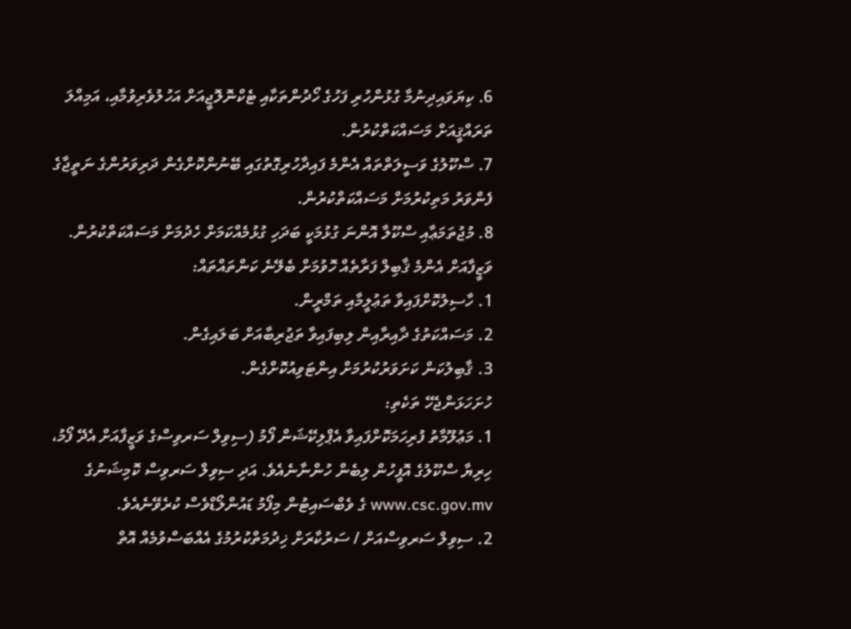6. ކިޔަވައިދިނުމާ ގުޅުންހުރި ފަހުގެ ހޯދުންތަކާއި ޓެކްނޮލޮޖީއަށް އަހުލުވެރިވުމާއި، އަމިއްލަ ތަރައްޤީއަށް މަސައްކަތްކުރުން.
7. ސްކޫލުގެ ވަސީލަތްތައް އެންމެ ފައިދާހުރިގޮތުގައި ބޭނުންކޮށްގެން ދަރިވަރުންގެ ނަތީޖާގެ ފެންވަރު މަތިކުރުމަށް މަސައްކަތްކުރުން.
8. މުޖުތަމަޢާއި ސްކޫލާ އޮންނަ ގުޅުމަކީ ބަދަހި ގުޅުމެއްކަމަށް ހެދުމަށް މަސައްކަތްކުރުން.
ވަޒީފާއަށް އެންމެ ޤާބިލް ފަރާތެއް ހޮވުމަށް ބެލޭނެ ކަންތައްތައް:
1. ހާސިލުކޮށްފައިވާ ތަޢުލީމާއި ތަމްރީން.
2. މަސައްކަތުގެ ދާއިރާއިން ލިބިފައިވާ ތަޖުރިބާއަށް ބަލައިގެން.
3. ޤާބިލުކަން ކަށަވަރުކުރުމަށް އިންޓަވިއުކޮށްގެން.
ހުށަހަޅަންޖެހޭ ތަކެތި:
1. މަޢުލޫމާތު ފުރިހަމަކޮށްފައިވާ އެޕްލިކޭޝަން ފޯމު (ސިވިލް ސަރވިސްގެ ވަޒީފާއަށް އެދޭ ފޯމު، ހިރިޔާ ސްކޫލުގެ އޮފީހުން ލިބެން ހުންނާނެއެވެ. އަދި ސިވިލް ސަރވިސް ކޮމިޝަނުގެ www.csc.gov.mv ގެ ވެބްސައިޓުން މިފޯމު ޑައުންލޯޑްވެސް ކުރެވޭނެއެވެ.
2. ސިވިލް ސަރވިސްއަށް / ސަރުކާރަށް ޚިދުމަތްކުރުމުގެ އެއްބަސްވުމެއް އޮތް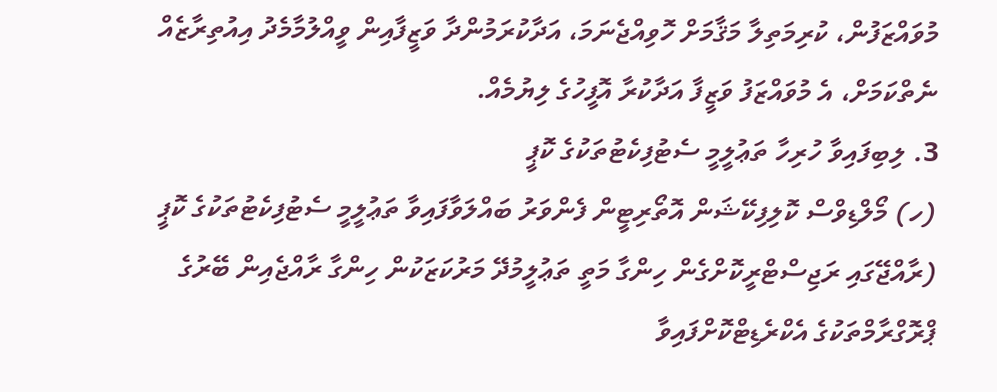މުވައްޒަފުން، ކުރިމަތިލާ މަޤާމަށް ހޮވިއްޖެނަމަ، އަދާކުރަމުންދާ ވަޒީފާއިން ވީއްލުމާމެދު އިއުތިރާޒެއް ނެތްކަމަށް، އެ މުވައްޒަފު ވަޒީފާ އަދާކުރާ އޮފީހުގެ ލިޔުމެއް.
3. ލިބިފައިވާ ހުރިހާ ތަޢުލީމީ ސެޓުފިކެޓުތަކުގެ ކޮޕީ
(ހ) މޯލްޑިވްސް ކޮލިފިކޭޝަން އޮތޯރިޓީން ފެންވަރު ބައްލަވާފައިވާ ތަޢުލީމީ ސެޓުފިކެޓުތަކުގެ ކޮޕީ (ރާއްޖޭގައި ރަޖިސްޓްރީކޮށްގެން ހިންގާ މަތީ ތަޢުލީމުދޭ މަރުކަޒަކުން ހިންގާ ރާއްޖެއިން ބޭރުގެ ޕްރޮގްރާމްތަކުގެ އެކްރެޑިޓްކޮށްފައިވާ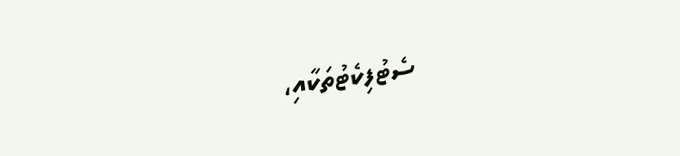ސެޓުފިކެޓުތަކާއި،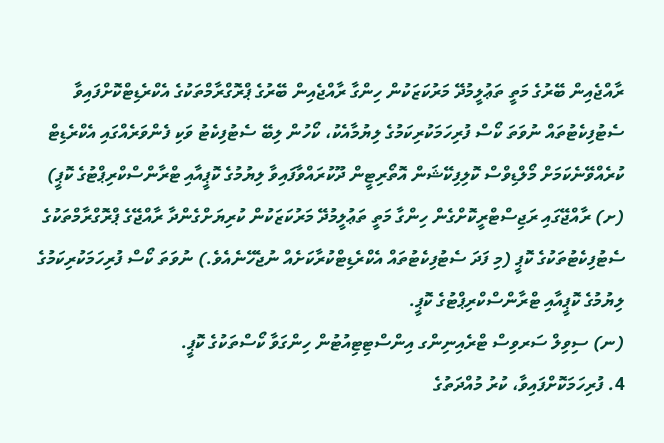ރާއްޖެއިން ބޭރުގެ މަތީ ތަޢުލީމުދޭ މަރުކަޒަކުން ހިންގާ ރާއްޖެއިން ބޭރުގެ ޕްރޮގްރާމްތަކުގެ އެކްރެޑިޓްކޮށްފައިވާ ސެޓުފިކެޓުތައް ނުވަތަ ކޯސް ފުރިހަމަކުރިކަމުގެ ލިޔުމާއެކު، ކޯހުން ލިބޭ ސެޓުފިކެޓު ވަކި ފެންވަރެއްގައި އެކްރެޑިޓް ކުރެއްވޭނެކަމަށް މޯލްޑިވްސް ކޮލިފިކޭޝަން އޮތޯރިޓީން ދޫކުރައްވާފައިވާ ލިޔުމުގެ ކޮޕީއާއި ޓްރާންސްކްރިޕްޓުގެ ކޮޕީ)
(ށ) ރާއްޖޭގައި ރަޖިސްޓްރީކޮށްގެން ހިންގާ މަތީ ތަޢުލީމުދޭ މަރުކަޒަކުން ކުރިޔަށްގެންދާ ރާއްޖޭގެ ޕްރޮގްރާމްތަކުގެ ސެޓުފިކެޓުތަކުގެ ކޮޕީ (މި ފަދަ ސެޓުފިކެޓުތައް އެކްރެޑިޓްކުރާކަށެއް ނުޖެހޭނެއެވެ.) ނުވަތަ ކޯސް ފުރިހަމަކުރިކަމުގެ ލިޔުމުގެ ކޮޕީއާއި ޓްރާންސްކްރިޕްޓުގެ ކޮޕީ.
(ނ) ސިވިލް ސަރވިސް ޓްރެއިނިންގ އިންސްޓިޓިއުޓުން ހިންގަވާ ކޯސްތަކުގެ ކޮޕީ.
4. ފުރިހަމަކޮށްފައިވާ، ކުރު މުއްދަތުގެ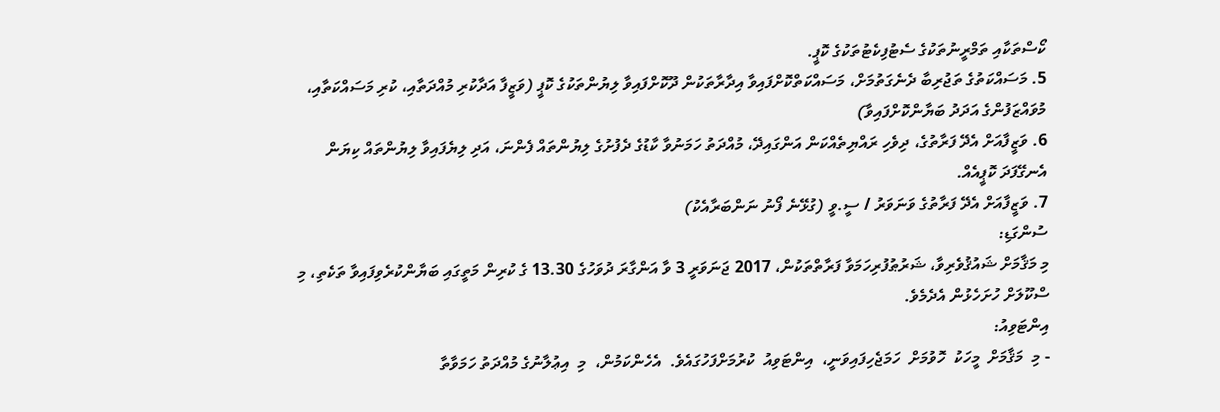ކޯސްތަކާއި ތަމްރީނުތަކުގެ ސެޓުފިކެޓުތަކުގެ ކޮޕީ.
5. މަސައްކަތުގެ ތަޖުރިބާ ދެނެގަތުމަށް، މަސައްކަތްކޮށްފައިވާ އިދާރާތަކުން ދޫކޮށްފައިވާ ލިޔުންތަކުގެ ކޮޕީ (ވަޒީފާ އަދާކުރި މުއްދަތާއި، ކުރި މަސައްކަތާއި، މުވައްޒަފުންގެ އަދަދު ބަޔާންކޮށްފައިވާ)
6. ވަޒީފާއަށް އެދޭ ފަރާތުގެ، ދިވެހި ރައްޔިތެއްކަން އަންގައިދޭ، މުއްދަތު ހަމަނުވާ ކާޑުގެ ދެފުށުގެ ލިޔުންތައް ފެންނަ، އަދި ލިޔެފައިވާ ލިޔުންތައް ކިޔަން އެނގޭފަދަ ކޮޕީއެއް.
7. ވަޒީފާއަށް އެދޭ ފަރާތުގެ ވަނަވަރު / ސީ.ވީ (ގުޅޭނެ ފޯނު ނަންބަރާއެކު)
ސުންގަޑި:
މި މަޤާމަށް ޝައުޤުވެރިވާ، ޝަރުޠުފުރިހަމަވާ ފަރާތްތަކުން، 2017 ޖަނަވަރީ 3 ވާ އަންގާރަ ދުވަހުގެ 13.30 ގެ ކުރިން މަތީގައި ބަޔާންކުރެވިފައިވާ ތަކެތި، މި ސްކޫލަށް ހުށަހެޅުން އެދެމެވެ.
އިންޓަވިއު:
- މި  މަޤާމަށް  މީހަކު  ހޮވުމަށް  ހަމަޖެހިފައިވަނީ،  އިންޓަވިއު  ކުރުމަށްފަހުގައެވެ.  އެހެންކަމުން،  މި  އިޢުލާނުގެ މުއްދަތު ހަމަވާތާ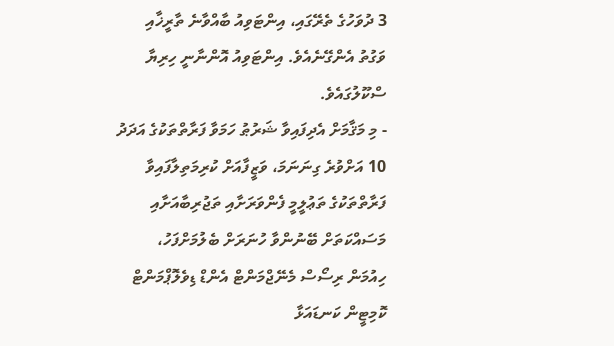3 ދުވަހުގެ ތެރޭގައި، އިންޓަވިއު ބާއްވާނެ ތާރީޚާއި ވަގުތު އެންގޭނެއެވެ. އިންޓަވިއު އޮންނާނީ ހިރިޔާ ސްކޫލުގައެވެ.
- މި މަޤާމަށް އެދިފައިވާ ޝަރުޠު ހަމަވާ ފަރާތްތަކުގެ އަދަދު 10 އަށްވުރެ ގިނަނަމަ، ވަޒީފާއަށް ކުރިމަތިލާފައިވާ ފަރާތްތަކުގެ ތަޢުލީމީ ފެންވަރަށާއި ތަޖުރިބާއަށާއި މަސައްކަތަށް ބޭނުންވާ ހުނަރަށް ބެލުމަށްފަހު، ހިއުމަން ރިސޯސް މެނޭޖްމަންޓް އެންޑް ޑިވެލޮޕްމަންޓް ކޮމިޓީން ކަނޑައަޅާ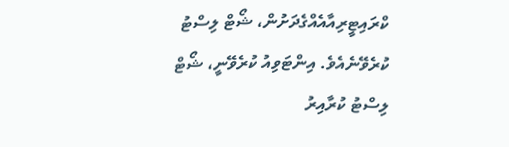ކްރައިޓީރިއާއެއްގެދަށުން، ޝޯޓް ލިސްޓު ކުރެވޭނެއެވެ. އިންޓަވިއު ކުރެވޭނީ، ޝޯޓް ލިސްޓު ކުރާއިރު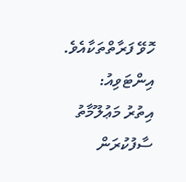ހޮވޭ ފަރާތްތަކާއެވެ.
އިންޓަވިއު:
އިތުރު މަޢުލޫމާތު ސާފުކުރަން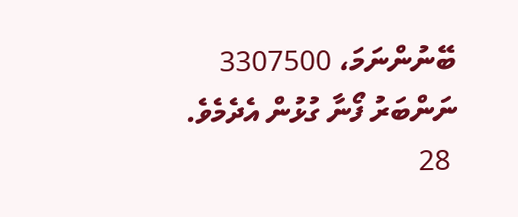ބޭނުންނަމަ، 3307500 ނަންބަރު ފޯނާ ގުޅުން އެދެމެވެ.
 28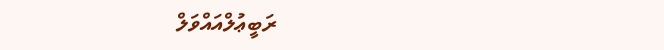ރަބީޢުލްއައްވަލް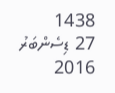1438
27 ޑިސެންބަރު 2016